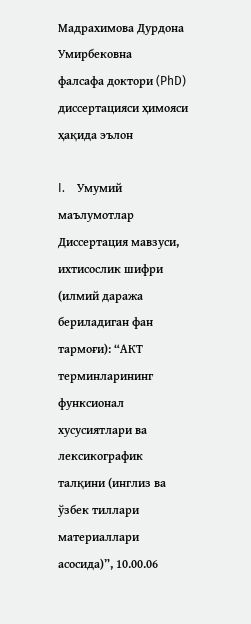Мадрахимова Дурдона Умирбековна
фалсафа доктори (PhD) диссертацияси ҳимояси ҳақида эълон

I.    Умумий маълумотлар
Диссертация мавзуси, ихтисослик шифри (илмий даража бериладиган фан тармоғи): “АКТ терминларининг функсионал хусусиятлари ва лексикографик талқини (инглиз ва ўзбек тиллари материаллари асосида)”, 10.00.06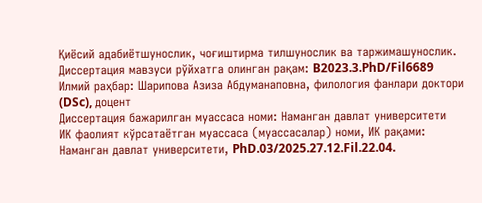Қиёсий адабиётшунослик, чоғиштирма тилшунослик ва таржимашунослик.
Диссертация мавзуси рўйхатга олинган рақам: B2023.3.PhD/Fil6689
Илмий раҳбар: Шарипова Азиза Абдуманаповна, филология фанлари доктори (DSc), доцент
Диссертация бажарилган муассаса номи: Наманган давлат университети
ИК фаолият кўрсатаётган муассаса (муассасалар) номи, ИК рақами: Наманган давлат университети, PhD.03/2025.27.12.Fil.22.04.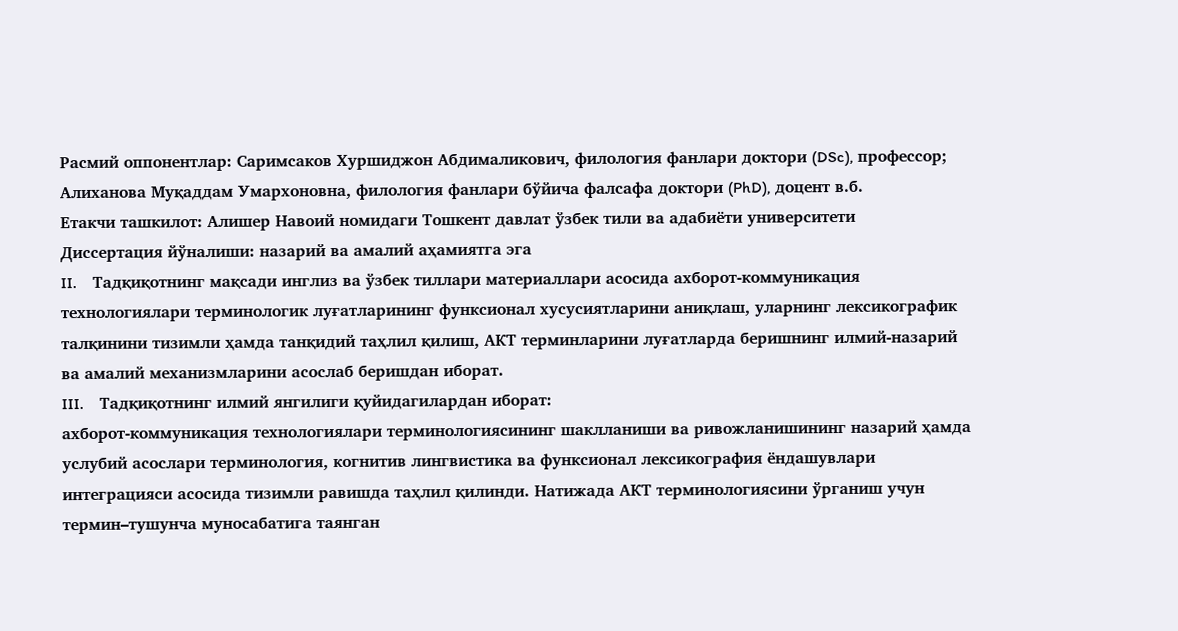Расмий оппонентлар: Саримсаков Хуршиджон Абдималикович, филология фанлари доктори (DSc), профессор; Алиханова Муқаддам Умархоновна, филология фанлари бўйича фалсафа доктори (PhD), доцент в.б.
Етакчи ташкилот: Алишер Навоий номидаги Тошкент давлат ўзбек тили ва адабиёти университети
Диссертация йўналиши: назарий ва амалий аҳамиятга эга
II.    Тадқиқотнинг мақсади инглиз ва ўзбек тиллари материаллари асосида ахборот-коммуникация технологиялари терминологик луғатларининг функсионал хусусиятларини аниқлаш, уларнинг лексикографик талқинини тизимли ҳамда танқидий таҳлил қилиш, АКТ терминларини луғатларда беришнинг илмий-назарий ва амалий механизмларини асослаб беришдан иборат.
III.    Тадқиқотнинг илмий янгилиги қуйидагилардан иборат:
ахборот-коммуникация технологиялари терминологиясининг шаклланиши ва ривожланишининг назарий ҳамда услубий асослари терминология, когнитив лингвистика ва функсионал лексикография ёндашувлари интеграцияси асосида тизимли равишда таҳлил қилинди. Натижада АКТ терминологиясини ўрганиш учун термин–тушунча муносабатига таянган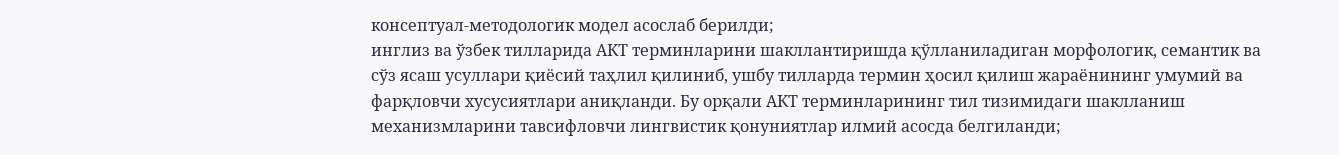консептуал-методологик модел асослаб берилди;
инглиз ва ўзбек тилларида АКТ терминларини шакллантиришда қўлланиладиган морфологик, семантик ва сўз ясаш усуллари қиёсий таҳлил қилиниб, ушбу тилларда термин ҳосил қилиш жараёнининг умумий ва фарқловчи хусусиятлари аниқланди. Бу орқали АКТ терминларининг тил тизимидаги шаклланиш механизмларини тавсифловчи лингвистик қонуниятлар илмий асосда белгиланди;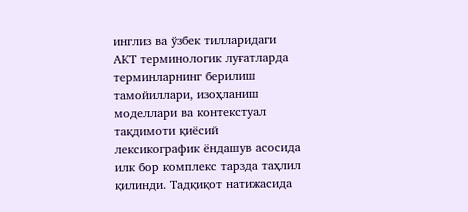инглиз ва ўзбек тилларидаги АКТ терминологик луғатларда терминларнинг берилиш тамойиллари, изоҳланиш моделлари ва контекстуал тақдимоти қиёсий лексикографик ёндашув асосида илк бор комплекс тарзда таҳлил қилинди. Тадқиқот натижасида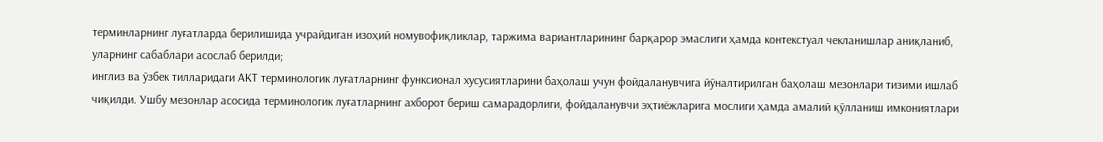терминларнинг луғатларда берилишида учрайдиган изоҳий номувофиқликлар, таржима вариантларининг барқарор эмаслиги ҳамда контекстуал чекланишлар аниқланиб, уларнинг сабаблари асослаб берилди;
инглиз ва ўзбек тилларидаги АКТ терминологик луғатларнинг функсионал хусусиятларини баҳолаш учун фойдаланувчига йўналтирилган баҳолаш мезонлари тизими ишлаб чиқилди. Ушбу мезонлар асосида терминологик луғатларнинг ахборот бериш самарадорлиги, фойдаланувчи эҳтиёжларига мослиги ҳамда амалий қўлланиш имкониятлари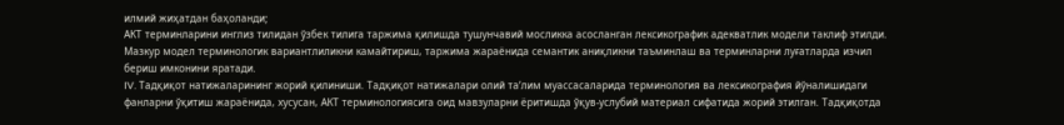илмий жиҳатдан баҳоланди;
АКТ терминларини инглиз тилидан ўзбек тилига таржима қилишда тушунчавий мосликка асосланган лексикографик адекватлик модели таклиф этилди. Мазкур модел терминологик вариантлиликни камайтириш, таржима жараёнида семантик аниқликни таъминлаш ва терминларни луғатларда изчил бериш имконини яратади.
IV. Тадқиқот натижаларининг жорий қилиниши. Тадқиқот натижалари олий таʼлим муассасаларида терминология ва лексикография йўналишидаги фанларни ўқитиш жараёнида, хусусан, АКТ терминологиясига оид мавзуларни ёритишда ўқув-услубий материал сифатида жорий этилган. Тадқиқотда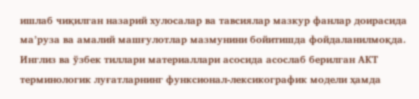ишлаб чиқилган назарий хулосалар ва тавсиялар мазкур фанлар доирасида маʼруза ва амалий машғулотлар мазмунини бойитишда фойдаланилмоқда.
Инглиз ва ўзбек тиллари материаллари асосида асослаб берилган АКТ терминологик луғатларнинг функсионал-лексикографик модели ҳамда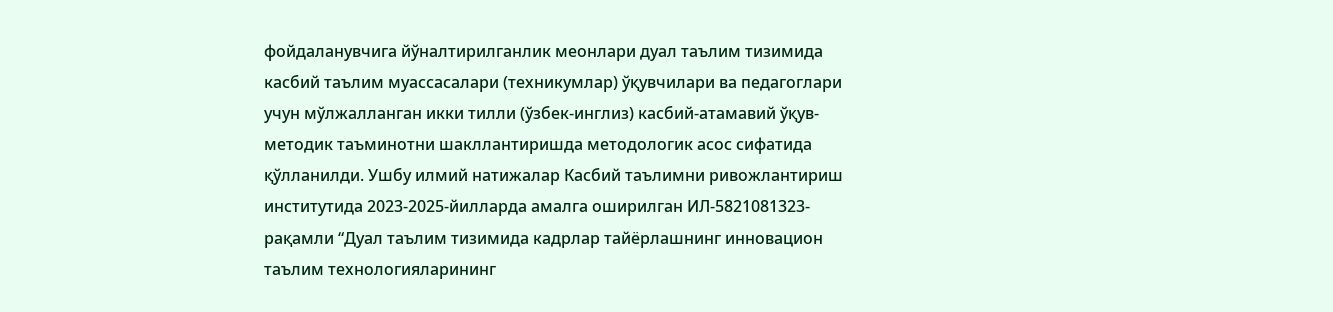фойдаланувчига йўналтирилганлик меонлари дуал таълим тизимида касбий таълим муассасалари (техникумлар) ўқувчилари ва педагоглари учун мўлжалланган икки тилли (ўзбек-инглиз) касбий-атамавий ўқув-методик таъминотни шакллантиришда методологик асос сифатида қўлланилди. Ушбу илмий натижалар Касбий таълимни ривожлантириш институтида 2023-2025-йилларда амалга оширилган ИЛ-5821081323-рақамли “Дуал таълим тизимида кадрлар тайёрлашнинг инновацион таълим технологияларининг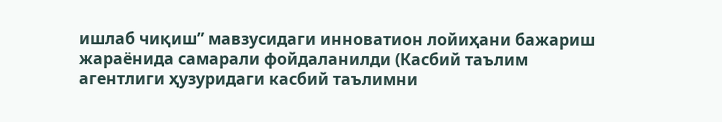ишлаб чиқиш” мавзусидаги инноватион лойиҳани бажариш жараёнида самарали фойдаланилди (Касбий таълим агентлиги ҳузуридаги касбий таълимни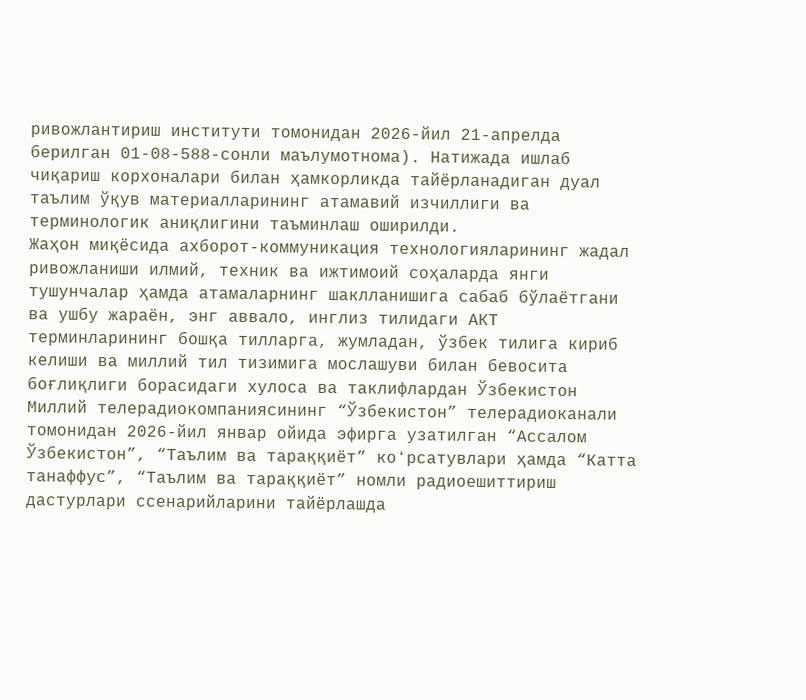ривожлантириш институти томонидан 2026-йил 21-апрелда берилган 01-08-588-сонли маълумотнома). Натижада ишлаб чиқариш корхоналари билан ҳамкорликда тайёрланадиган дуал таълим ўқув материалларининг атамавий изчиллиги ва терминологик аниқлигини таъминлаш оширилди.
Жаҳон миқёсида ахборот-коммуникация технологияларининг жадал ривожланиши илмий, техник ва ижтимоий соҳаларда янги тушунчалар ҳамда атамаларнинг шаклланишига сабаб бўлаётгани ва ушбу жараён, энг аввало, инглиз тилидаги АКТ терминларининг бошқа тилларга, жумладан, ўзбек тилига кириб келиши ва миллий тил тизимига мослашуви билан бевосита боғлиқлиги борасидаги хулоса ва таклифлардан Ўзбекистон Миллий телерадиокомпаниясининг “Ўзбекистон” телерадиоканали томонидан 2026-йил январ ойида эфирга узатилган “Ассалом Ўзбекистон”, “Таълим ва тараққиёт” коʻрсатувлари ҳамда “Катта танаффус”, “Таълим ва тараққиёт” номли радиоешиттириш дастурлари ссенарийларини тайёрлашда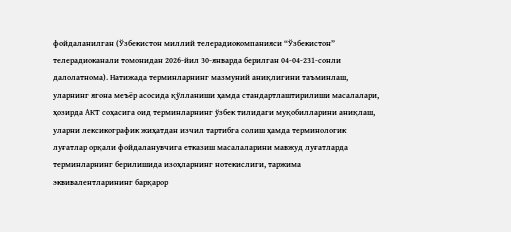фойдаланилган (Ўзбекистон миллий телерадиокомпанияси “Ўзбекистон” телерадиоканали томонидан 2026-йил 30-январда берилган 04-04-231-сонли далолатнома). Натижада терминларнинг мазмуний аниқлигини таъминлаш, уларнинг ягона меъёр асосида қўлланиши ҳамда стандартлаштирилиши масалалари, ҳозирда АКТ соҳасига оид терминларнинг ўзбек тилидаги муқобилларини аниқлаш, уларни лексикографик жиҳатдан изчил тартибга солиш ҳамда терминологик луғатлар орқали фойдаланувчига етказиш масалаларини мавжуд луғатларда терминларнинг берилишида изоҳларнинг нотекислиги, таржима эквивалентларининг барқарор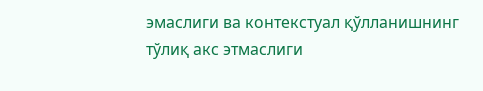эмаслиги ва контекстуал қўлланишнинг тўлиқ акс этмаслиги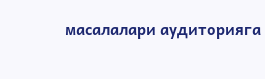масалалари аудиторияга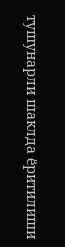тушунарли шаклда ёритилиши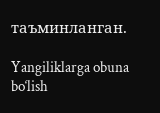таъминланган.

Yangiliklarga obuna bo‘lish